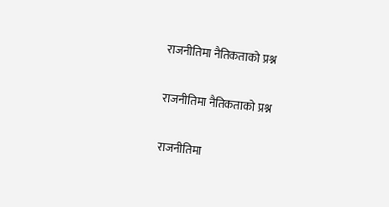राजनीतिमा नैतिकताको प्रश्न

राजनीतिमा नैतिकताको प्रश्न

राजनीतिमा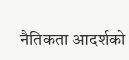नैतिकता आदर्शको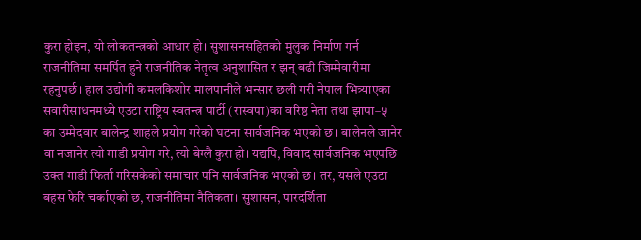कुरा होइन, यो लोकतन्त्रको आधार हो। सुशासनसहितको मुलुक निर्माण गर्न राजनीतिमा समर्पित हुने राजनीतिक नेतृत्व अनुशासित र झन् बढी जिम्मेवारीमा रहनुपर्छ। हाल उद्योगी कमलकिशोर मालपानीले भन्सार छली गरी नेपाल भित्र्याएका सवारीसाधनमध्ये एउटा राष्ट्रिय स्वतन्त्र पार्टी (रास्वपा)का वरिष्ठ नेता तथा झापा–५ का उम्मेदवार बालेन्द्र शाहले प्रयोग गरेको घटना सार्वजनिक भएको छ। बालेनले जानेर वा नजानेर त्यो गाडी प्रयोग गरे, त्यो बेग्लै कुरा हो। यद्यपि, विवाद सार्वजनिक भएपछि उक्त गाडी फिर्ता गरिसकेको समाचार पनि सार्वजनिक भएको छ। तर, यसले एउटा बहस फेरि चर्काएको छ, राजनीतिमा नैतिकता। सुशासन, पारदर्शिता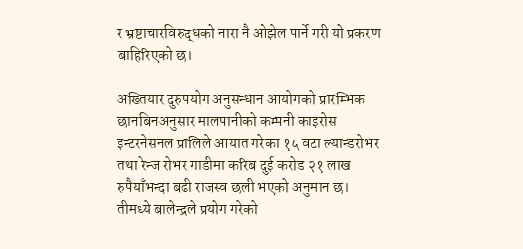र भ्रष्टाचारविरुद्धको नारा नै ओझेल पार्ने गरी यो प्रकरण बाहिरिएको छ।

अख्तियार दुरुपयोग अनुसन्धान आयोगको प्रारम्भिक छानबिनअनुसार मालपानीको कम्पनी काइरोस इन्टरनेसनल प्रालिले आयात गरेका १५ वटा ल्यान्डरोभर तथा रेन्ज रोभर गाडीमा करिब दुई करोड २१ लाख रुपैयाँभन्दा बढी राजस्व छली भएको अनुमान छ। तीमध्ये बालेन्द्रले प्रयोग गरेको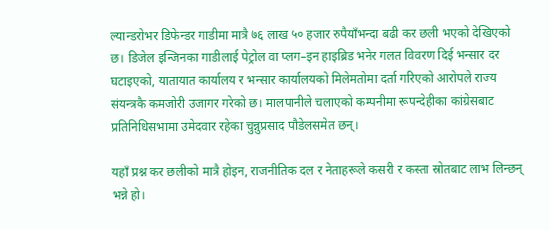ल्यान्डरोभर डिफेन्डर गाडीमा मात्रै ७६ लाख ५० हजार रुपैयाँभन्दा बढी कर छली भएको देखिएको छ। डिजेल इन्जिनका गाडीलाई पेट्रोल वा प्लग–इन हाइब्रिड भनेर गलत विवरण दिई भन्सार दर घटाइएको, यातायात कार्यालय र भन्सार कार्यालयको मिलेमतोमा दर्ता गरिएको आरोपले राज्य संयन्त्रकै कमजोरी उजागर गरेको छ। मालपानीले चलाएको कम्पनीमा रूपन्देहीका कांग्रेसबाट प्रतिनिधिसभामा उमेदवार रहेका चुन्नुप्रसाद पौडेलसमेत छन्।

यहाँ प्रश्न कर छलीको मात्रै होइन, राजनीतिक दल र नेताहरूले कसरी र कस्ता स्रोतबाट लाभ लिन्छन् भन्ने हो।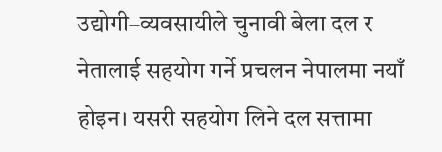उद्योगी–व्यवसायीले चुनावी बेला दल र नेतालाई सहयोग गर्ने प्रचलन नेपालमा नयाँ होइन। यसरी सहयोग लिने दल सत्तामा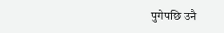पुगेपछि उनै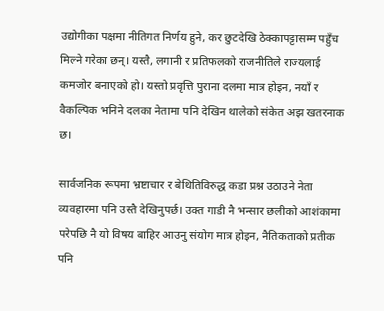उद्योगीका पक्षमा नीतिगत निर्णय हुने, कर छुटदेखि ठेक्कापट्टासम्म पहुँच मिल्ने गरेका छन्। यस्तै, लगानी र प्रतिफलको राजनीतिले राज्यलाई कमजोर बनाएको हो। यस्तो प्रवृत्ति पुराना दलमा मात्र होइन, नयाँ र वैकल्पिक भनिने दलका नेतामा पनि देखिन थालेको संकेत अझ खतरनाक छ।

सार्वजनिक रूपमा भ्रष्टाचार र बेथितिविरुद्ध कडा प्रश्न उठाउने नेता व्यवहारमा पनि उस्तै देखिनुपर्छ। उक्त गाडी नै भन्सार छलीको आशंकामा परेपछि नै यो विषय बाहिर आउनु संयोग मात्र होइन, नैतिकताको प्रतीक पनि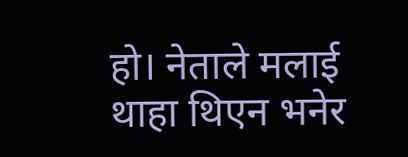हो। नेताले मलाई थाहा थिएन भनेर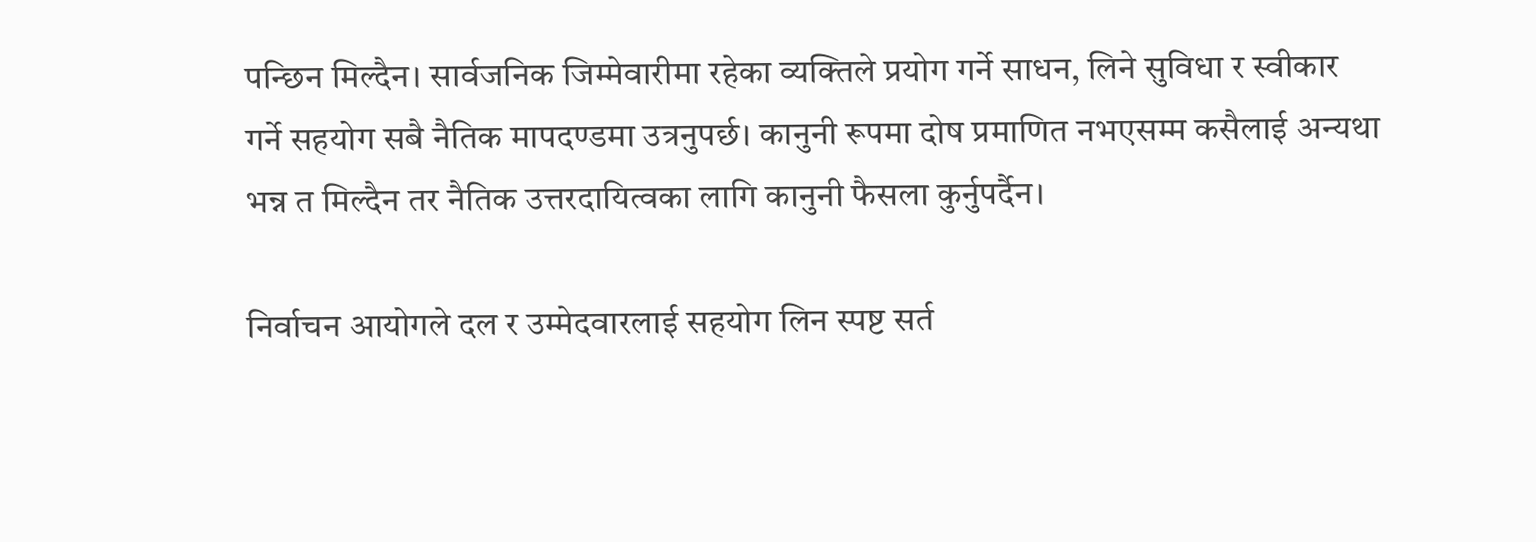पन्छिन मिल्दैन। सार्वजनिक जिम्मेवारीमा रहेका व्यक्तिले प्रयोग गर्ने साधन, लिने सुविधा र स्वीकार गर्ने सहयोग सबै नैतिक मापदण्डमा उत्रनुपर्छ। कानुनी रूपमा दोष प्रमाणित नभएसम्म कसैलाई अन्यथा भन्न त मिल्दैन तर नैतिक उत्तरदायित्वका लागि कानुनी फैसला कुर्नुपर्दैन।

निर्वाचन आयोगले दल र उम्मेदवारलाई सहयोग लिन स्पष्ट सर्त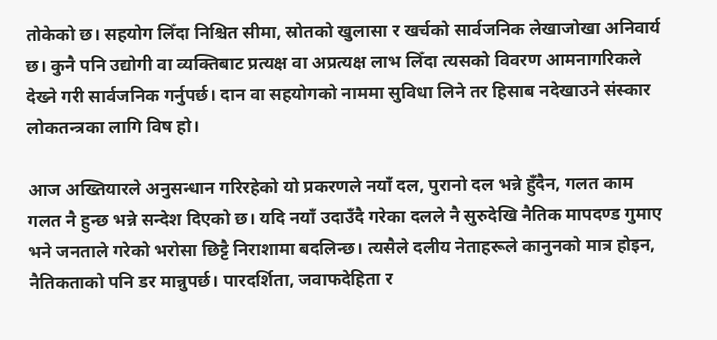तोकेको छ। सहयोग लिँदा निश्चित सीमा, स्रोतको खुलासा र खर्चको सार्वजनिक लेखाजोखा अनिवार्य छ। कुनै पनि उद्योगी वा व्यक्तिबाट प्रत्यक्ष वा अप्रत्यक्ष लाभ लिँदा त्यसको विवरण आमनागरिकले देख्ने गरी सार्वजनिक गर्नुपर्छ। दान वा सहयोगको नाममा सुविधा लिने तर हिसाब नदेखाउने संस्कार लोकतन्त्रका लागि विष हो।

आज अख्तियारले अनुसन्धान गरिरहेको यो प्रकरणले नयाँ दल, पुरानो दल भन्ने हुँदैन, गलत काम गलत नै हुन्छ भन्ने सन्देश दिएको छ। यदि नयाँ उदाउँदै गरेका दलले नै सुरुदेखि नैतिक मापदण्ड गुमाए भने जनताले गरेको भरोसा छिट्टै निराशामा बदलिन्छ। त्यसैले दलीय नेताहरूले कानुनको मात्र होइन, नैतिकताको पनि डर मान्नुपर्छ। पारदर्शिता, जवाफदेहिता र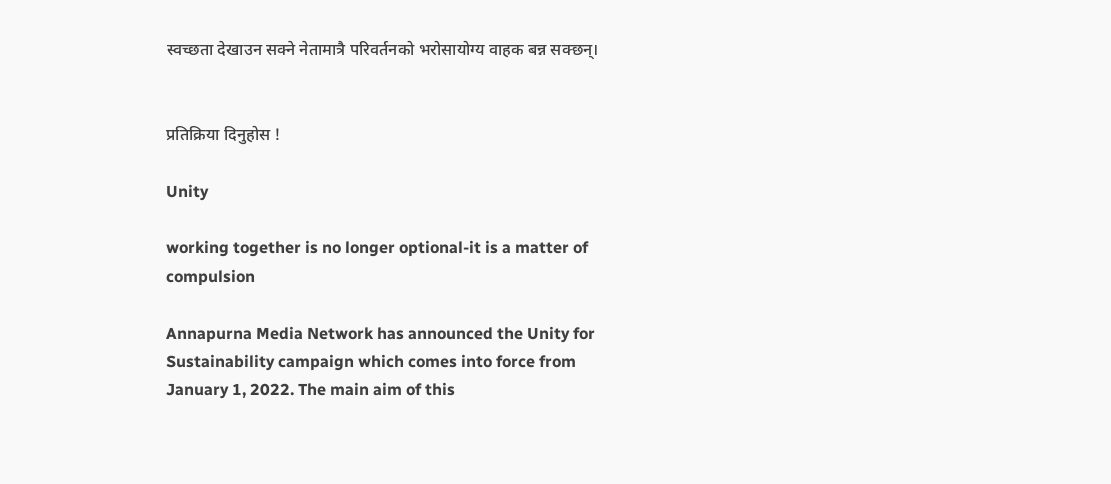स्वच्छता देखाउन सक्ने नेतामात्रै परिवर्तनको भरोसायोग्य वाहक बन्न सक्छन्।


प्रतिक्रिया दिनुहोस !

Unity

working together is no longer optional-it is a matter of compulsion

Annapurna Media Network has announced the Unity for Sustainability campaign which comes into force from January 1, 2022. The main aim of this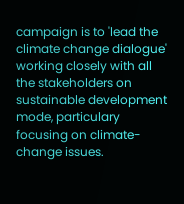campaign is to 'lead the climate change dialogue' working closely with all the stakeholders on sustainable development mode, particulary focusing on climate-change issues.